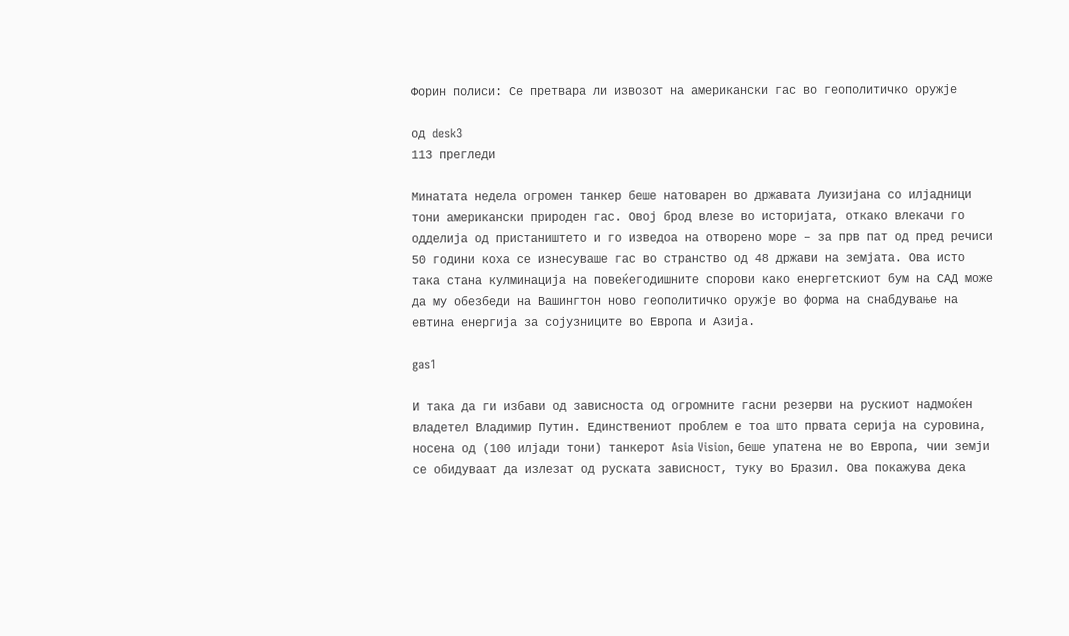Форин полиси: Се претвара ли извозот на американски гас во геополитичко оружје

од desk3
113 прегледи

Минатата недела огромен танкер беше натоварен во државата Луизијана со илјадници тони американски природен гас. Овој брод влезе во историјата, откако влекачи го одделија од пристаништето и го изведоа на отворено море – за прв пат од пред речиси 50 години коха се изнесуваше гас во странство од 48 држави на земјата. Ова исто така стана кулминација на повеќегодишните спорови како енергетскиот бум на САД може да му обезбеди на Вашингтон ново геополитичко оружје во форма на снабдување на евтина енергија за сојузниците во Европа и Азија.

gas1

И така да ги избави од зависноста од огромните гасни резерви на рускиот надмоќен владетел Владимир Путин. Единствениот проблем е тоа што првата серија на суровина, носена од (100 илјади тони) танкерот Asia Vision, беше упатена не во Европа, чии земји се обидуваат да излезат од руската зависност, туку во Бразил. Ова покажува дека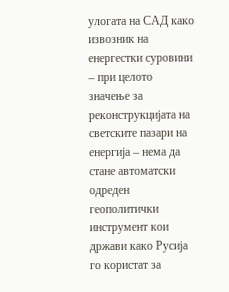улогата на САД како извозник на енергестки суровини – при целото значење за реконструкцијата на светските пазари на енергија – нема да стане автоматски одреден геополитички инструмент кои држави како Русија го користат за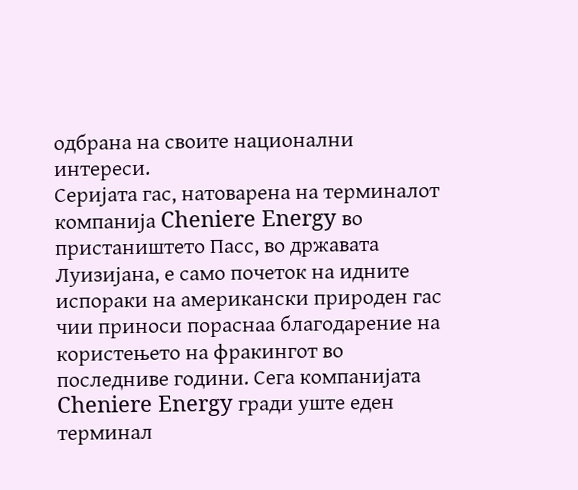одбрана на своите национални интереси.
Серијата гас, натоварена на терминалот компанија Cheniere Energy во пристаништето Пасс, во државата Луизијана, е само почеток на идните испораки на американски природен гас чии приноси пораснаа благодарение на користењето на фракингот во последниве години. Сега компанијата Cheniere Energy гради уште еден терминал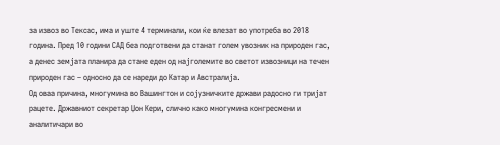за извоз во Тексас, има и уште 4 терминали, кои ќе влезат во употреба во 2018 година. Пред 10 години САД беа подготвени да станат голем увозник на природен гас, а денес земјата планира да стане еден од најголемите во светот извозници на течен природен гас – односно да се нареди до Катар и Австралија.
Од оваа причина, многумина во Вашингтон и сојузничките држави радосно ги тријат рацете. Државниот секретар Џон Кери, слично како многумина конгресмени и аналитичари во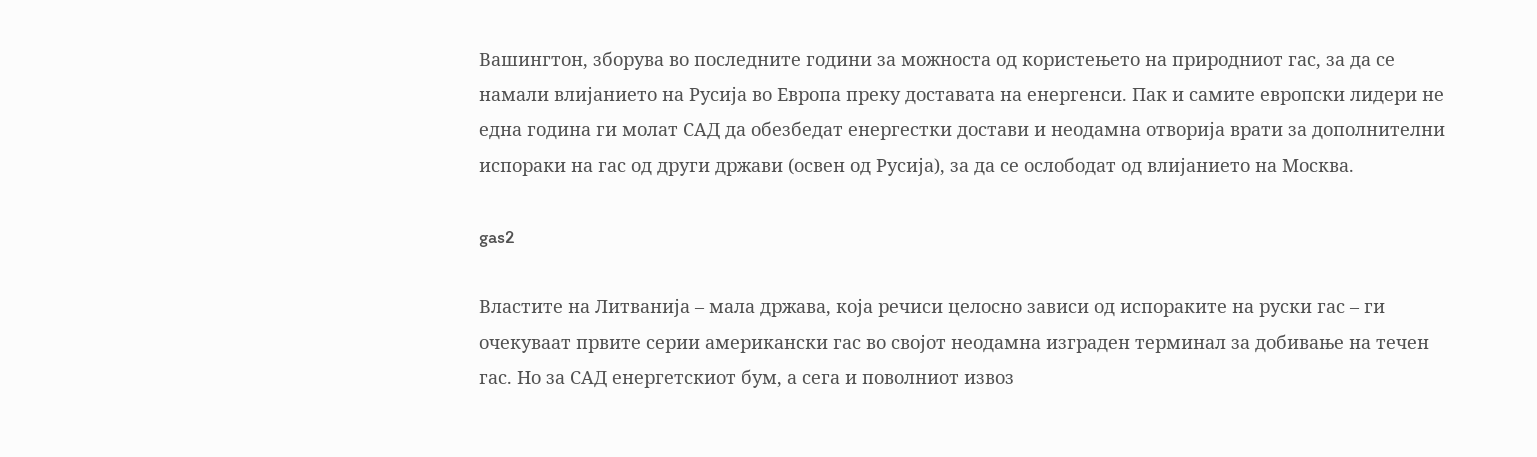Вашингтон, зборува во последните години за можноста од користењето на природниот гас, за да се намали влијанието на Русија во Европа преку доставата на енергенси. Пак и самите европски лидери не една година ги молат САД да обезбедат енергестки достави и неодамна отворија врати за дополнителни испораки на гас од други држави (освен од Русија), за да се ослободат од влијанието на Москва.

gas2

Властите на Литванија – мала држава, која речиси целосно зависи од испораките на руски гас – ги очекуваат првите серии американски гас во својот неодамна изграден терминал за добивање на течен гас. Но за САД енергетскиот бум, а сега и поволниот извоз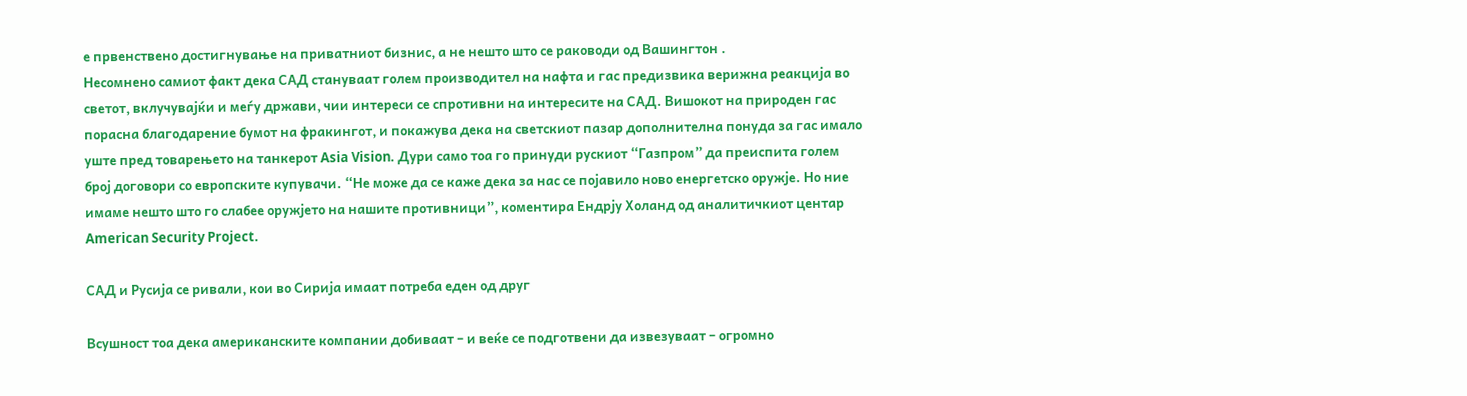е првенствено достигнување на приватниот бизнис, а не нешто што се раководи од Вашингтон .
Несомнено самиот факт дека САД стануваат голем производител на нафта и гас предизвика верижна реакција во светот, вклучувајќи и меѓу држави, чии интереси се спротивни на интересите на САД. Вишокот на природен гас порасна благодарение бумот на фракингот, и покажува дека на светскиот пазар дополнителна понуда за гас имало уште пред товарењето на танкерот Asia Vision. Дури само тоа го принуди рускиот “Газпром” да преиспита голем број договори со европските купувачи. “Не може да се каже дека за нас се појавило ново енергетско оружје. Но ние имаме нешто што го слабее оружјето на нашите противници”, коментира Ендрју Холанд од аналитичкиот центар American Security Project.

САД и Русија се ривали, кои во Сирија имаат потреба еден од друг

Всушност тоа дека американските компании добиваат – и веќе се подготвени да извезуваат – огромно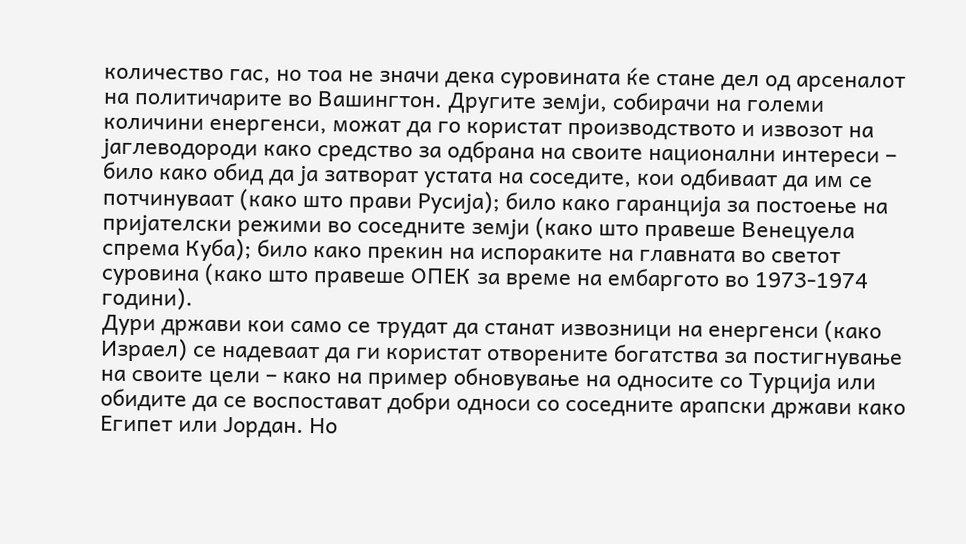количество гас, но тоа не значи дека суровината ќе стане дел од арсеналот на политичарите во Вашингтон. Другите земји, собирачи на големи количини енергенси, можат да го користат производството и извозот на јаглеводороди како средство за одбрана на своите национални интереси – било како обид да ја затворат устата на соседите, кои одбиваат да им се потчинуваат (како што прави Русија); било како гаранција за постоење на пријателски режими во соседните земји (како што правеше Венецуела спрема Куба); било како прекин на испораките на главната во светот суровина (како што правеше ОПЕК за време на ембаргото во 1973-1974 години).
Дури држави кои само се трудат да станат извозници на енергенси (како Израел) се надеваат да ги користат отворените богатства за постигнување на своите цели – како на пример обновување на односите со Турција или обидите да се воспостават добри односи со соседните арапски држави како Египет или Јордан. Но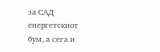за САД енергетскиот бум, а сега и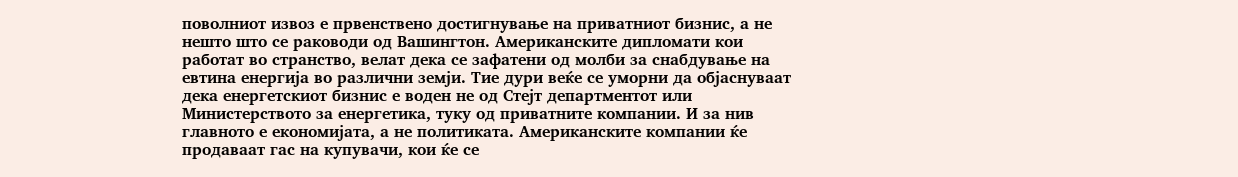поволниот извоз е првенствено достигнување на приватниот бизнис, а не нешто што се раководи од Вашингтон. Американските дипломати кои работат во странство, велат дека се зафатени од молби за снабдување на евтина енергија во различни земји. Тие дури веќе се уморни да објаснуваат дека енергетскиот бизнис е воден не од Стејт департментот или Министерството за енергетика, туку од приватните компании. И за нив главното е економијата, а не политиката. Американските компании ќе продаваат гас на купувачи, кои ќе се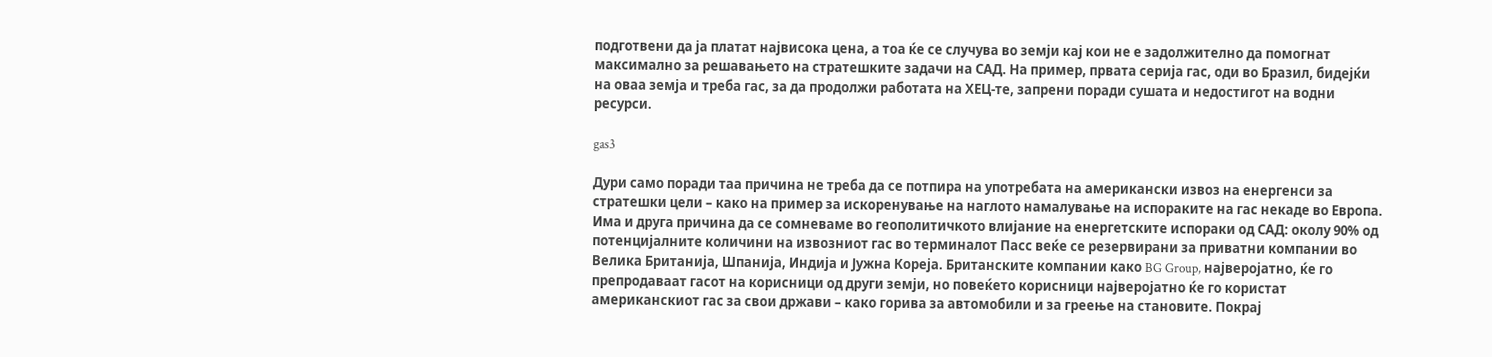подготвени да ја платат највисока цена, а тоа ќе се случува во земји кај кои не е задолжително да помогнат максимално за решавањето на стратешките задачи на САД. На пример, првата серија гас, оди во Бразил, бидејќи на оваа земја и треба гас, за да продолжи работата на ХЕЦ-те, запрени поради сушата и недостигот на водни ресурси.

gas3

Дури само поради таа причина не треба да се потпира на употребата на американски извоз на енергенси за стратешки цели – како на пример за искоренување на наглото намалување на испораките на гас некаде во Европа. Има и друга причина да се сомневаме во геополитичкото влијание на енергетските испораки од САД: околу 90% од потенцијалните количини на извозниот гас во терминалот Пасс веќе се резервирани за приватни компании во Велика Британија, Шпанија, Индија и Јужна Кореја. Британските компании како BG Group, најверојатно, ќе го препродаваат гасот на корисници од други земји, но повеќето корисници најверојатно ќе го користат американскиот гас за свои држави – како горива за автомобили и за греење на становите. Покрај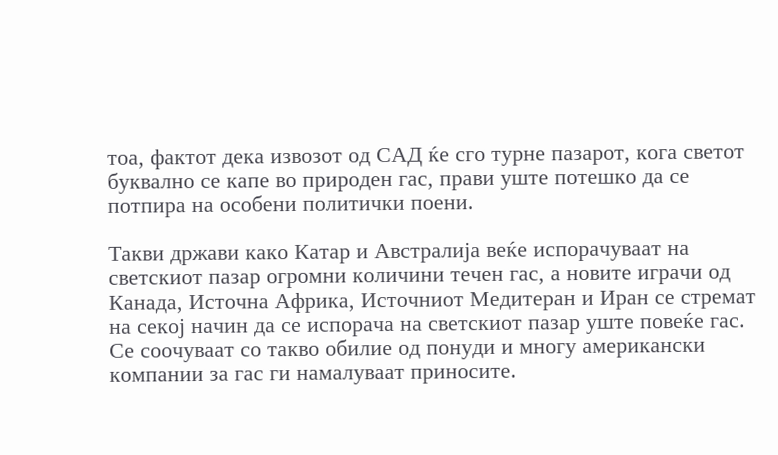тоа, фактот дека извозот од САД ќе сго турне пазарот, кога светот буквално се капе во природен гас, прави уште потешко да се потпира на особени политички поени.

Такви држави како Катар и Австралија веќе испорачуваат на светскиот пазар огромни количини течен гас, а новите играчи од Канада, Источна Африка, Источниот Медитеран и Иран се стремат на секој начин да се испорача на светскиот пазар уште повеќе гас. Се соочуваат со такво обилие од понуди и многу американски компании за гас ги намалуваат приносите.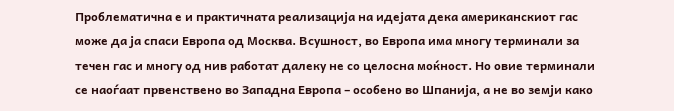Проблематична е и практичната реализација на идејата дека американскиот гас може да ја спаси Европа од Москва. Всушност, во Европа има многу терминали за течен гас и многу од нив работат далеку не со целосна моќност. Но овие терминали се наоѓаат првенствено во Западна Европа – особено во Шпанија, а не во земји како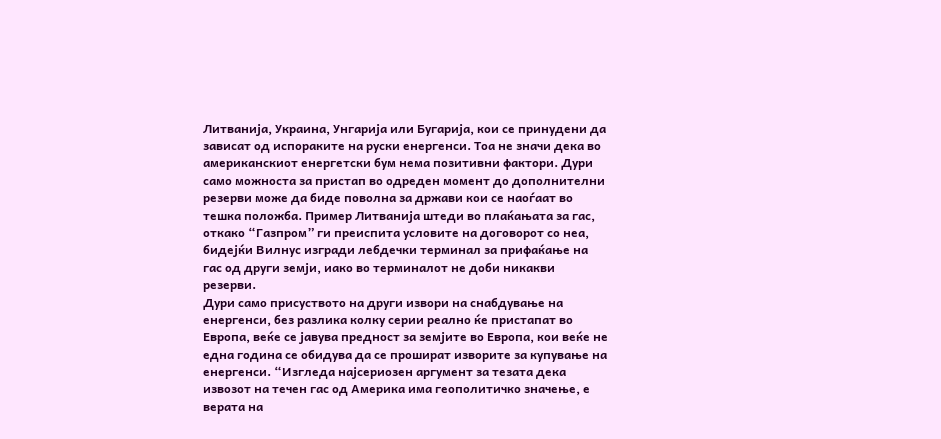Литванија, Украина, Унгарија или Бугарија, кои се принудени да зависат од испораките на руски енергенси. Тоа не значи дека во американскиот енергетски бум нема позитивни фактори. Дури само можноста за пристап во одреден момент до дополнителни резерви може да биде поволна за држави кои се наоѓаат во тешка положба. Пример Литванија штеди во плаќањата за гас, откако “Газпром” ги преиспита условите на договорот со неа, бидејќи Вилнус изгради лебдечки терминал за прифаќање на гас од други земји, иако во терминалот не доби никакви резерви.
Дури само присуството на други извори на снабдување на енергенси, без разлика колку серии реално ќе пристапат во Европа, веќе се јавува предност за земјите во Европа, кои веќе не една година се обидува да се прошират изворите за купување на енергенси. “Изгледа најсериозен аргумент за тезата дека извозот на течен гас од Америка има геополитичко значење, е верата на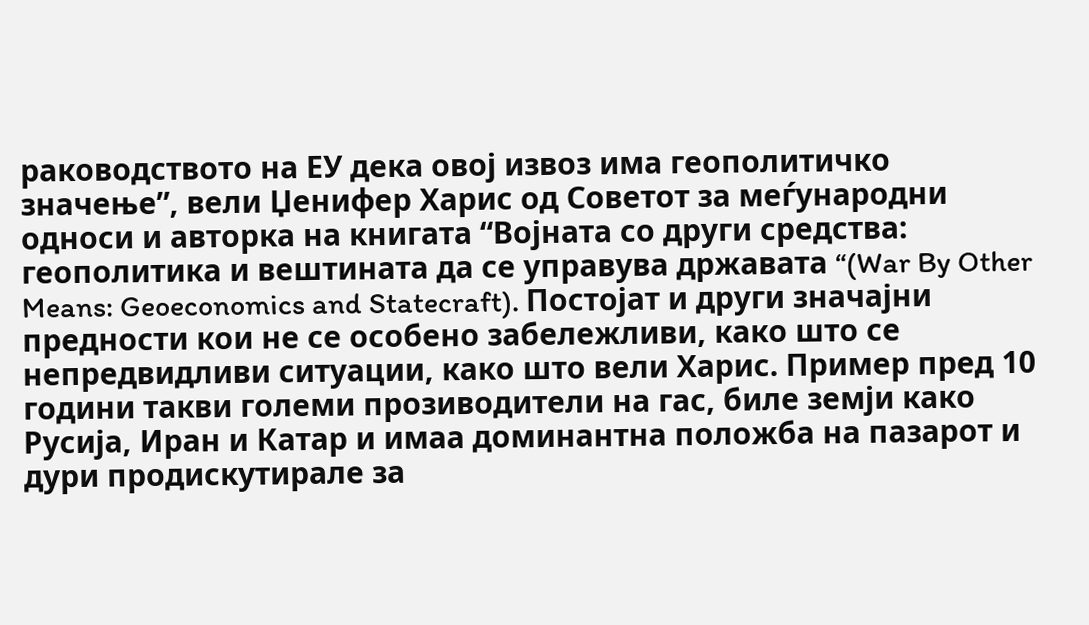раководството на ЕУ дека овој извоз има геополитичко значење”, вели Џенифер Харис од Советот за меѓународни односи и авторка на книгата “Војната со други средства: геополитика и вештината да се управува државата “(War By Other Means: Geoeconomics and Statecraft). Постојат и други значајни предности кои не се особено забележливи, како што се непредвидливи ситуации, како што вели Харис. Пример пред 10 години такви големи прозиводители на гас, биле земји како Русија, Иран и Катар и имаа доминантна положба на пазарот и дури продискутирале за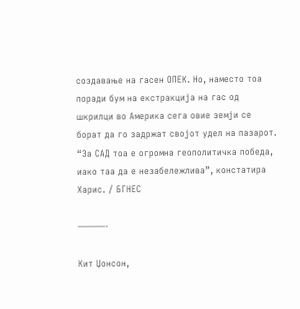создавање на гасен ОПЕК. Но, наместо тоа поради бум на екстракција на гас од шкрилци во Америка сега овие земји се борат да го задржат својот удел на пазарот. “За САД тоа е огромна геополитичка победа, иако таа да е незабележлива”, констатира Харис. / БГНЕС

———-

Кит Џонсон,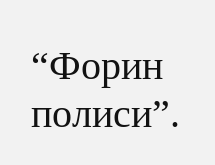“Форин полиси”.